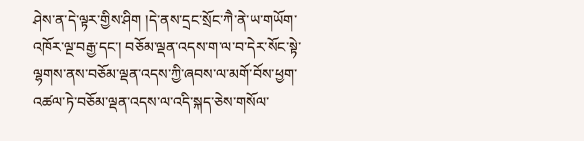ཤེས་ན་དེ་ལྟར་གྱིས་ཤིག །དེ་ནས་དྲང་སྲོང་ཀཻ་ནེ་ཡ་གཡོག་འཁོར་ལྔ་བརྒྱ་དང་། བཅོམ་ལྡན་འདས་ག་ལ་བ་དེར་སོང་སྟེ་ལྷགས་ནས་བཅོམ་ལྡན་འདས་ཀྱི་ཞབས་ལ་མགོ་བོས་ཕྱག་འཚལ་ཏེ་བཅོམ་ལྡན་འདས་ལ་འདི་སྐད་ཅེས་གསོལ་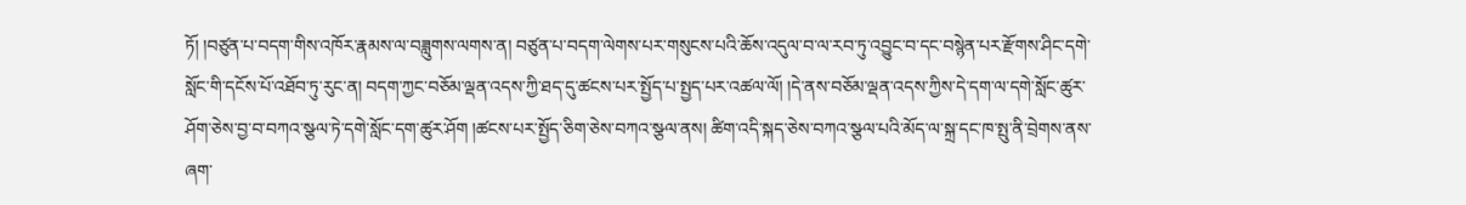ཏོ། །བཙུན་པ་བདག་གིས་འཁོར་རྣམས་ལ་བཟླུགས་ལགས་ན། བཙུན་པ་བདག་ལེགས་པར་གསུངས་པའི་ཆོས་འདུལ་བ་ལ་རབ་ཏུ་འབྱུང་བ་དང་བསྙེན་པར་རྫོགས་ཤིང་དགེ་སློང་གི་དངོས་པོ་འཐོབ་ཏུ་རུང་ན། བདག་ཀྱང་བཅོམ་ལྡན་འདས་ཀྱི་ཐད་དུ་ཚངས་པར་སྤྱོད་པ་སྤྱད་པར་འཚལ་ལོ། །དེ་ནས་བཅོམ་ལྡན་འདས་ཀྱིས་དེ་དག་ལ་དགེ་སློང་ཚུར་ཤོག་ཅེས་བྱ་བ་བཀའ་སྩལ་ཏེ་དགེ་སློང་དག་ཚུར་ཤོག །ཚངས་པར་སྤྱོད་ཅིག་ཅེས་བཀའ་སྩལ་ནས། ཚིག་འདི་སྐད་ཅེས་བཀའ་སྩལ་པའི་མོད་ལ་སྐྲ་དང་ཁ་སྤུ་ནི་བྲེགས་ནས་ཞག་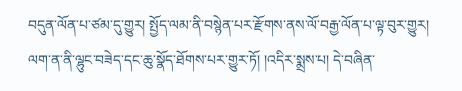བདུན་ལོན་པ་ཙམ་དུ་གྱུར། སྤྱོད་ལམ་ནི་བསྙེན་པར་རྫོགས་ནས་ལོ་བརྒྱ་ལོན་པ་ལྟ་བུར་གྱུར། ལག་ན་ནི་ལྷུང་བཟེད་དང་ཆུ་སྣོད་ཐོགས་པར་གྱུར་ཏོ། །འདིར་སྨྲས་པ། དེ་བཞིན་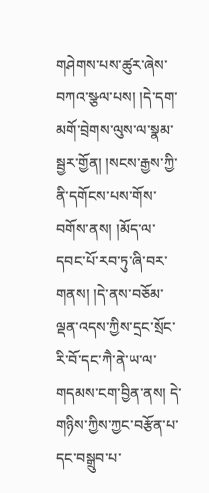གཤེགས་པས་ཚུར་ཞེས་བཀའ་སྩལ་པས། །དེ་དག་མགོ་བྲེགས་ལུས་ལ་སྣམ་སྦྱར་གྱོན། །སངས་རྒྱས་ཀྱི་ནི་དགོངས་པས་གོས་བགོས་ནས། །མོད་ལ་དབང་པོ་རབ་ཏུ་ཞི་བར་གནས། །དེ་ནས་བཅོམ་ལྡན་འདས་ཀྱིས་དྲང་སྲོང་རི་བོ་དང་ཀཻ་ནེ་ཡ་ལ་གདམས་ངག་བྱིན་ནས། དེ་གཉིས་ཀྱིས་ཀྱང་བརྩོན་པ་དང་བསྒྲུབ་པ་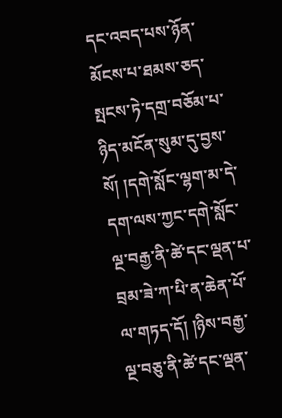དང་འབད་པས་ཉོན་མོངས་པ་ཐམས་ཅད་སྤངས་ཏེ་དགྲ་བཅོམ་པ་ཉིད་མངོན་སུམ་དུ་བྱས་སོ། །དགེ་སློང་ལྷག་མ་དེ་དག་ལས་ཀྱང་དགེ་སློང་ལྔ་བརྒྱ་ནི་ཚེ་དང་ལྡན་པ་བྲམ་ཟེ་ཀ་པི་ན་ཆེན་པོ་ལ་གཏད་དོ། །ཉིས་བརྒྱ་ལྔ་བཅུ་ནི་ཚེ་དང་ལྡན་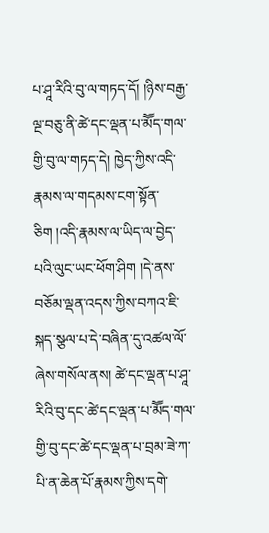པ་ཤཱ་རིའི་བུ་ལ་གཏད་དོ། །ཉིས་བརྒྱ་ལྔ་བཅུ་ནི་ཚེ་དང་ལྡན་པ་མཽད་གལ་གྱི་བུ་ལ་གཏད་དེ། ཁྱེད་ཀྱིས་འདི་རྣམས་ལ་གདམས་ངག་སྟོན་ཅིག །འདི་རྣམས་ལ་ཡིད་ལ་བྱེད་པའི་ལུང་ཡང་ཕོག་ཤིག །དེ་ནས་བཅོམ་ལྡན་འདས་ཀྱིས་བཀའ་ཇི་སྐད་སྩལ་པ་དེ་བཞིན་དུ་འཚལ་ལོ་ཞེས་གསོལ་ནས། ཚེ་དང་ལྡན་པ་ཤཱ་རིའི་བུ་དང་ཚེ་དང་ལྡན་པ་མཽད་གལ་གྱི་བུ་དང་ཚེ་དང་ལྡན་པ་བྲམ་ཟེ་ཀ་པི་ན་ཆེན་པོ་རྣམས་ཀྱིས་དགེ་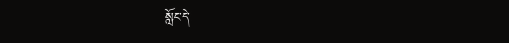སློང་དེ་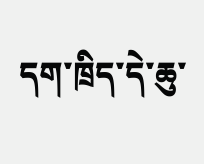དག་ཁྲིད་དེ་ཆུ་